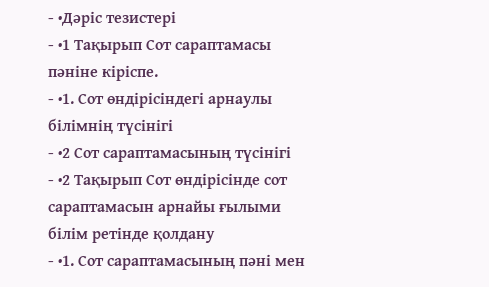- •Дәріс тезистері
- •1 Тақырып Сот сараптамасы пәніне кіріспе.
- •1. Сот өндірісіндегі арнаулы білімнің түсінігі
- •2 Сот сараптамасының түсінігі
- •2 Тақырып Сот өндірісінде сот сараптамасын арнайы ғылыми білім ретінде қолдану
- •1. Сот сараптамасының пәні мен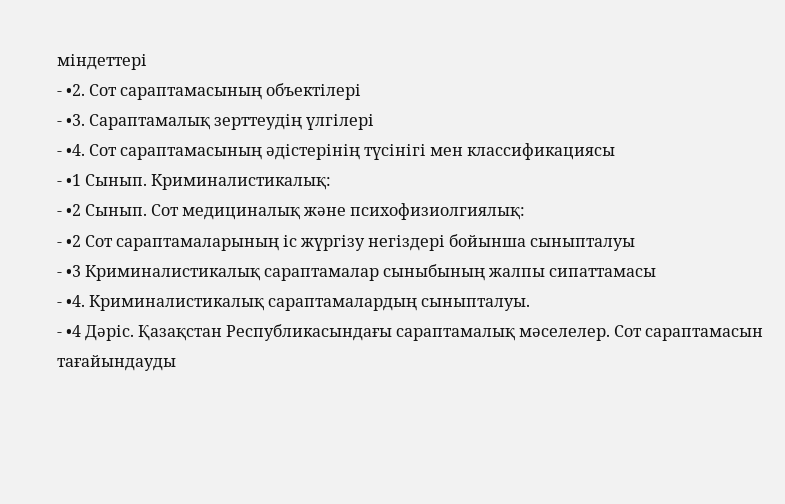міндеттері
- •2. Сот сараптамасының объектілері
- •3. Сараптамалық зерттеудің үлгілері
- •4. Сот сараптамасының әдістерінің түсінігі мен классификациясы
- •1 Сынып. Криминалистикалық:
- •2 Сынып. Сот медициналық және психофизиолгиялық:
- •2 Сот сараптамаларының іс жүргізу негіздері бойынша сыныпталуы
- •3 Криминалистикалық сараптамалар сыныбының жалпы сипаттамасы
- •4. Криминалистикалық сараптамалардың сыныпталуы.
- •4 Дәріс. Қазақстан Республикасындағы сараптамалық мәселелер. Сот сараптамасын тағайындауды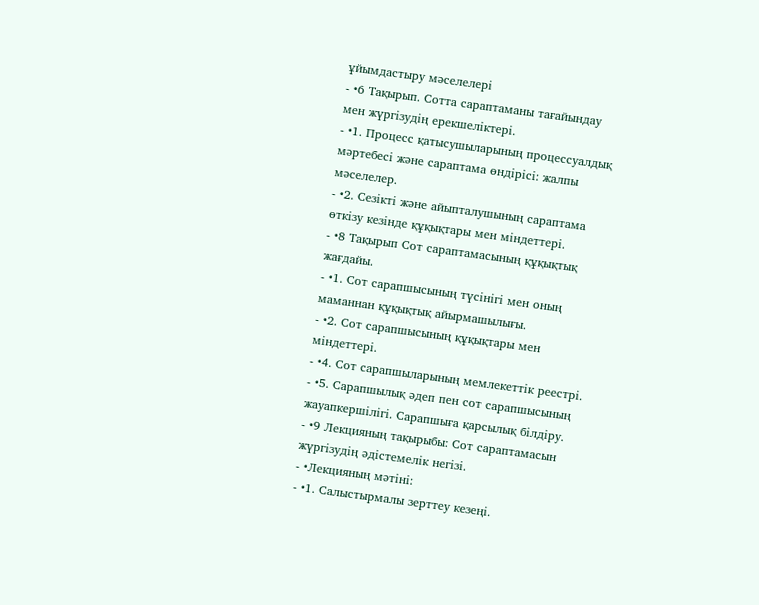ұйымдастыру мәселелері
- •6 Тақырып. Сотта сараптаманы тағайындау мен жүргізудің ерекшеліктері.
- •1. Процесс қатысушыларының процессуалдық мәртебесі және сараптама өндірісі: жалпы мәселелер.
- •2. Сезікті және айыпталушының сараптама өткізу кезінде құқықтары мен міндеттері.
- •8 Тақырып Сот сараптамасының құқықтық жағдайы.
- •1. Сот сарапшысының түсінігі мен оның маманнан құқықтық айырмашылығы.
- •2. Сот сарапшысының құқықтары мен міндеттері.
- •4. Сот сарапшыларының мемлекеттік реестрі.
- •5. Сарапшылық әдеп пен сот сарапшысының жауапкершілігі. Сарапшыға қарсылық білдіру.
- •9 Лекцияның тақырыбы: Сот сараптамасын жүргізудің әдістемелік негізі.
- •Лекцияның мәтіні:
- •1. Салыстырмалы зерттеу кезеңі.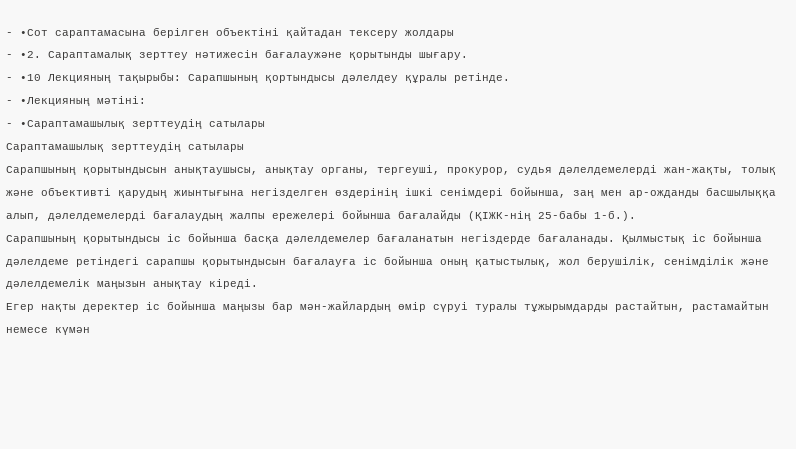- •Сот сараптамасына берілген объектіні қайтадан тексеру жолдары
- •2. Сараптамалық зерттеу нәтижесін бағалаужәне қорытынды шығару.
- •10 Лекцияның тақырыбы: Сарапшының қортындысы дәлелдеу құралы ретінде.
- •Лекцияның мәтіні:
- •Сараптамашылық зерттеудің сатылары
Сараптамашылық зерттеудің сатылары
Сарапшының қорытындысын анықтаушысы, анықтау органы, тергеуші, прокурор, судья дәлелдемелерді жан-жақты, толық және объективті қарудың жиынтығына негізделген өздерінің ішкі сенімдері бойынша, заң мен ар-ожданды басшылыққа алып, дәлелдемелерді бағалаудың жалпы ережелері бойынша бағалайды (ҚІЖК-нің 25-бабы 1-б.).
Сарапшының қорытындысы іс бойынша басқа дәлелдемелер бағаланатын негіздерде бағаланады. Қылмыстық іс бойынша дәлелдеме ретіндегі сарапшы қорытындысын бағалауға іс бойынша оның қатыстылық, жол берушілік, сенімділік және дәлелдемелік маңызын анықтау кіреді.
Егер нақты деректер іс бойынша маңызы бар мән-жайлардың өмір сүруі туралы тұжырымдарды растайтын, растамайтын немесе күмән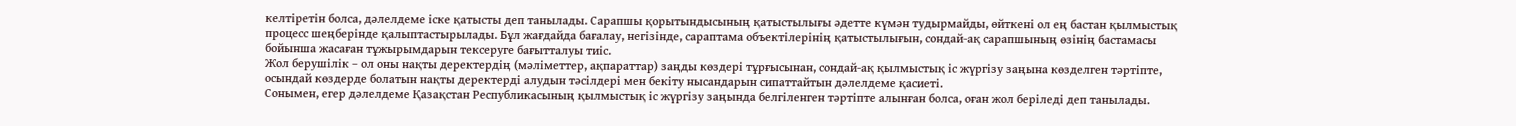келтіретін болса, дәлелдеме іске қатысты деп танылады. Сарапшы қорытындысының қатыстылығы әдетте күмән тудырмайды, өйткені ол ең бастан қылмыстық процесс шеңберінде қалыптастырылады. Бұл жағдайда бағалау, негізінде, сараптама объектілерінің қатыстылығын, сондай-ақ сарапшының өзінің бастамасы бойынша жасаған тұжырымдарын тексеруге бағытталуы тиіс.
Жол берушілік – ол оны нақты деректердің (мәліметтер, ақпараттар) заңды көздері тұрғысынан, сондай-ақ қылмыстық іс жүргізу заңына көзделген тәртіпте, осындай көздерде болатын нақты деректерді алудын тәсілдері мен бекіту нысандарын сипаттайтын дәлелдеме қасиеті.
Сонымен, егер дәлелдеме Қазақстан Республикасының қылмыстық іс жүргізу заңында белгіленген тәртіпте алынған болса, оған жол беріледі деп танылады.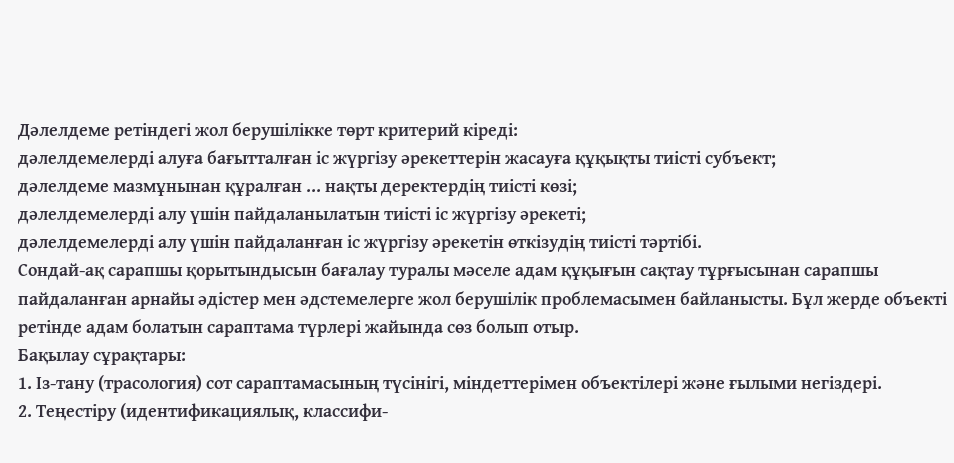Дәлелдеме ретіндегі жол берушілікке төрт критерий кіреді:
дәлелдемелерді алуға бағытталған іс жүргізу әрекеттерін жасауға құқықты тиісті субъект;
дәлелдеме мазмұнынан құралған ... нақты деректердің тиісті көзі;
дәлелдемелерді алу үшін пайдаланылатын тиісті іс жүргізу әрекеті;
дәлелдемелерді алу үшін пайдаланған іс жүргізу әрекетін өткізудің тиісті тәртібі.
Сондай-ақ сарапшы қорытындысын бағалау туралы мәселе адам құқығын сақтау тұрғысынан сарапшы пайдаланған арнайы әдістер мен әдстемелерге жол берушілік проблемасымен байланысты. Бұл жерде объекті ретінде адам болатын сараптама түрлері жайында сөз болып отыр.
Бақылау сұрақтары:
1. Із-тану (трасология) сот сараптамасының түсінігі, міндеттерімен объектілері және ғылыми негіздері.
2. Теңестіру (идентификациялық, классифи-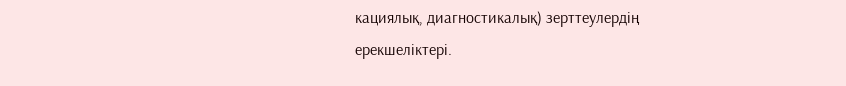кациялық, диагностикалық) зерттеулердің ерекшеліктері.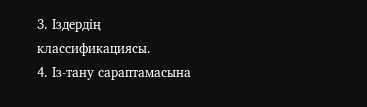3. Іздердің классификациясы.
4. Із-тану сараптамасына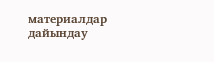материалдар дайындау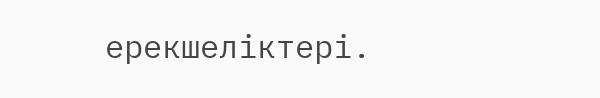ерекшеліктері.